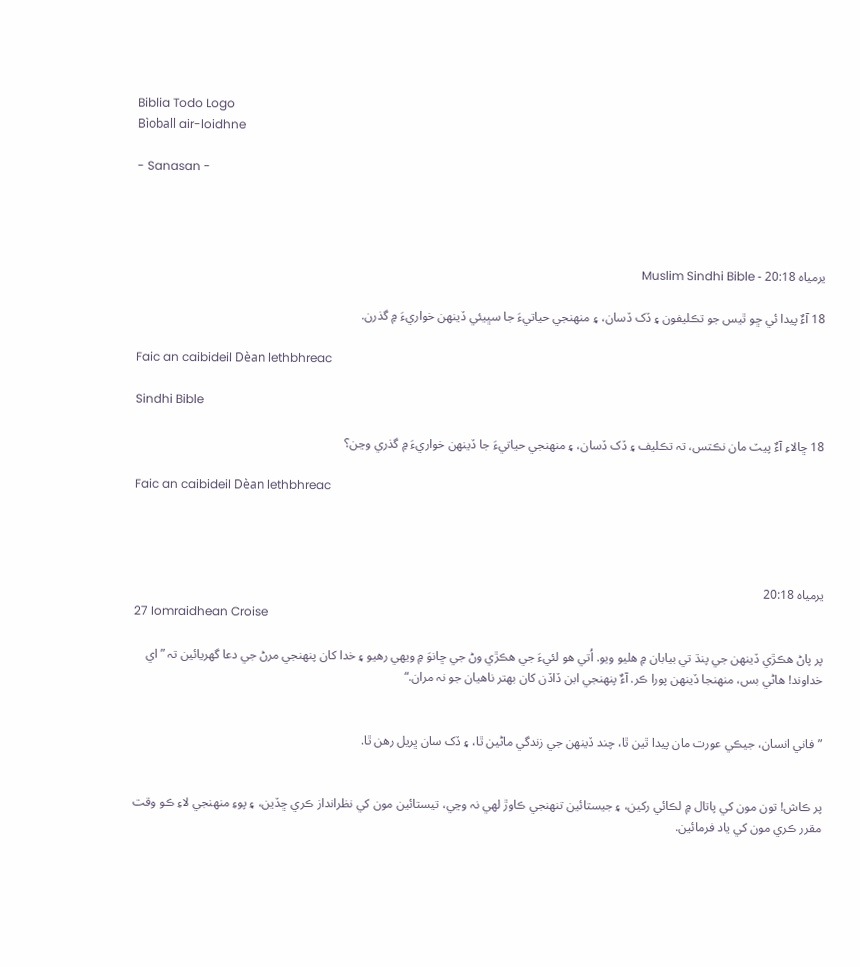Biblia Todo Logo
Bìoball air-loidhne

- Sanasan -




يرمياہ 20:18 - Muslim Sindhi Bible

18 آءٌ پيدا ئي ڇو ٿيس جو تڪليفون ۽ ڏک ڏسان، ۽ منهنجي حياتيءَ جا سڀيئي ڏينهن خواريءَ ۾ گذرن.

Faic an caibideil Dèan lethbhreac

Sindhi Bible

18 ڇالاءِ آءٌ پيٽ مان نڪتس، تہ تڪليف ۽ ڏک ڏسان، ۽ منهنجي حياتيءَ جا ڏينهن خواريءَ ۾ گذري وڃن؟

Faic an caibideil Dèan lethbhreac




يرمياہ 20:18
27 Iomraidhean Croise

پر پاڻ هڪڙي ڏينهن جي پنڌ تي بيابان ۾ هليو ويو. اُتي هو لئيءَ جي هڪڙي وڻ جي ڇانوَ ۾ ويهي رهيو ۽ خدا کان پنهنجي مرڻ جي دعا گھريائين تہ ”اي خداوند! هاڻي بس، منهنجا ڏينهن پورا ڪر. آءٌ پنهنجي ابن ڏاڏن کان بهتر ناهيان جو نہ مران.“


”فاني انسان، جيڪي عورت مان پيدا ٿين ٿا، چند ڏينهن جي زندگي ماڻين ٿا، ۽ ڏک سان ڀريل رهن ٿا.


پر ڪاش! تون مون کي پاتال ۾ لڪائي رکين، ۽ جيستائين تنهنجي ڪاوڙ لهي نہ وڃي، تيستائين مون کي نظرانداز ڪري ڇڏين، ۽ پوءِ منهنجي لاءِ ڪو وقت مقرر ڪري مون کي ياد فرمائين.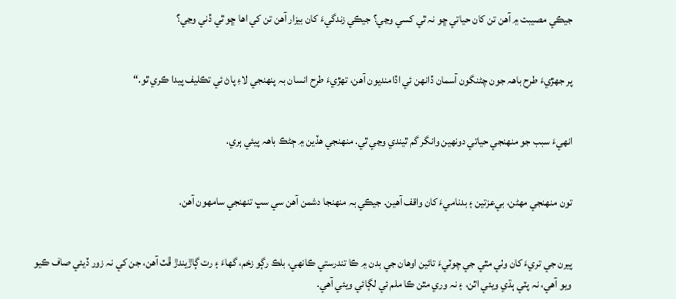جيڪي مصيبت ۾ آهن تن کان حياتي ڇو نہ ٿي کسي وڃي؟ جيڪي زندگيءَ کان بيزار آهن تن کي اها ڇو ٿي ڏني وڃي؟


پر جهڙيءَ طرح باهہ جون چڻنگون آسمان ڏانهن ئي اڏامنديون آهن، تهڙيءَ طرح انسان بہ پنهنجي لاءِ پاڻ ئي تڪليف پيدا ڪري ٿو.“


انهيءَ سبب جو منهنجي حياتي دونهين وانگر گم ٿيندي وڃي ٿي. منهنجي هڏين ۾ ڄڻڪ باهہ پيئي ٻري.


تون منهنجي مهڻن، بي‌عزتين ۽ بدناميءَ کان واقف آهين. جيڪي بہ منهنجا دشمن آهن سي سڀ تنهنجي سامهون آهن.


پيرن جي تريءَ کان وٺي مٿي جي چوٽيءَ تائين اوهان جي بدن ۾ ڪا تندرستي ڪانهي، بلڪ رڳو زخم، گھاءَ ۽ رت ڳاڙيندڙ ڦٽ آهن، جن کي نہ زور ڏيئي صاف ڪيو ويو آهي، نہ پٽي ٻڌي ويئي اٿن، ۽ نہ وري مٿن ڪا ملم ئي لڳائي ويئي آهي.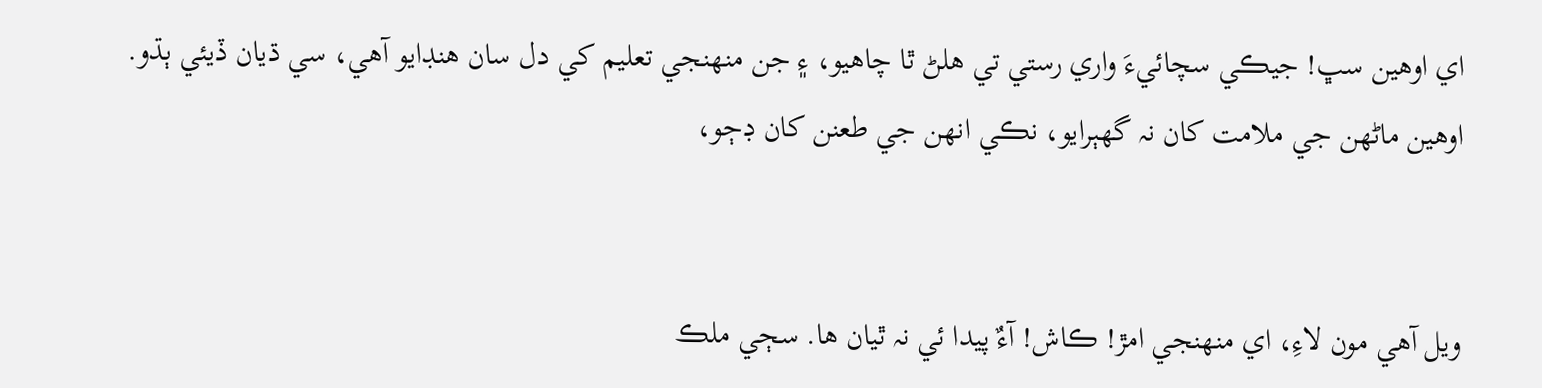اي اوهين سڀ! جيڪي سچائيءَ واري رستي تي هلڻ ٿا چاهيو، ۽ جن منهنجي تعليم کي دل سان هنڊايو آهي، سي ڌيان ڏيئي ٻڌو. اوهين ماڻهن جي ملامت کان نہ گھٻرايو، نڪي انهن جي طعنن کان ڊڄو،


ويل آهي مون لاءِ، اي منهنجي امڙ! ڪاش! آءٌ پيدا ئي نہ ٿيان ها. سڄي ملڪ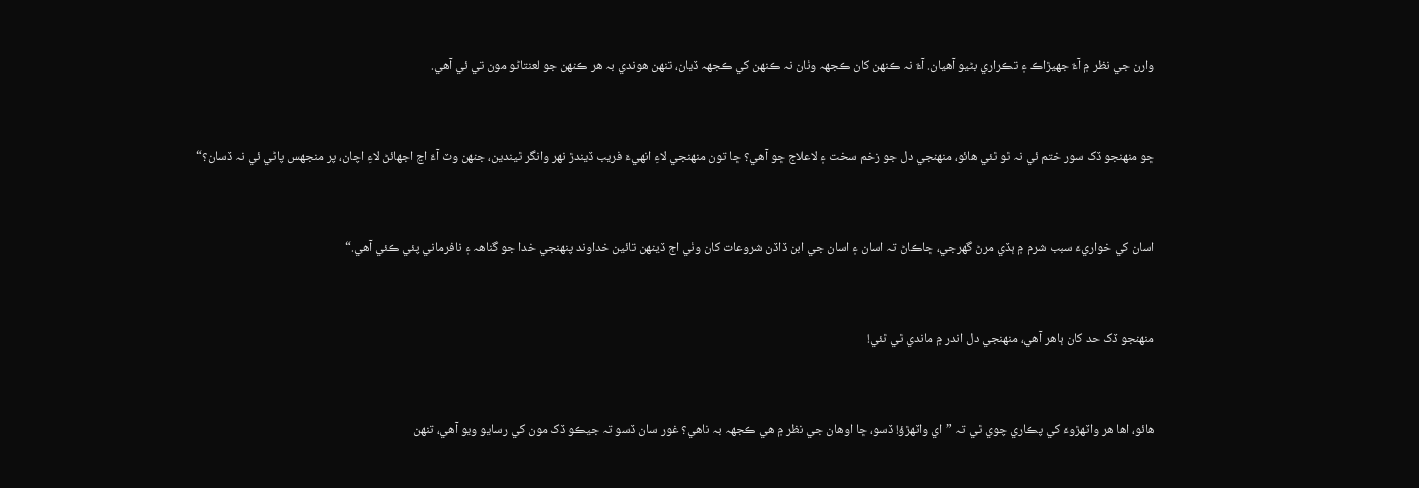وارن جي نظر ۾ آءٌ جھيڙاڪ ۽ تڪراري بڻيو آهيان. آءٌ نہ ڪنهن کان ڪجھہ وٺان نہ ڪنهن کي ڪجھہ ڏيان، تنهن هوندي بہ هر ڪنهن جو لعنتاڻو مون تي ئي آهي.


ڇو منهنجو ڏک سور ختم ئي نہ ٿو ٿئي هائو، منهنجي دل جو زخم سخت ۽ لاعلاج ڇو آهي؟ ڇا تون منهنجي لاءِ انهيءَ فريب ڏيندڙ نهر وانگر ٿيندين، جنهن وٽ آءٌ اڃ اجھائڻ لاءِ اچان، پر منجھس پاڻي ئي نہ ڏسان؟“


اسان کي خواريءَ سبب شرم ۾ ٻڏي مرڻ گھرجي، ڇاڪاڻ تہ اسان ۽ اسان جي ابن ڏاڏن شروعات کان وٺي اڄ ڏينهن تائين خداوند پنهنجي خدا جو گناهہ ۽ نافرماني پئي ڪئي آهي.“


منهنجو ڏک حد کان ٻاهر آهي، منهنجي دل اندر ۾ ماندي ٿي ٿئي!


هائو، اها هر واٽهڙوءَ کي پڪاري چوي ٿي تہ ”اي واٽهڙؤ! ڏسو، ڇا اوهان جي نظر ۾ هي ڪجھہ بہ ناهي؟ غور سان ڏسو تہ جيڪو ڏک مون کي رسايو ويو آهي، تنهن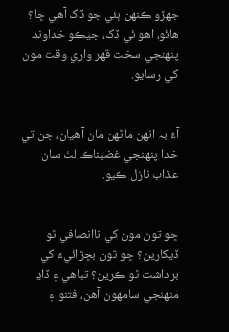جهڙو ڪنهن ٻئي جو ڏک آهي ڇا؟ هائو، اهو ئي ڏک، جيڪو خداوند پنهنجي سخت قهر واري وقت مون کي رسايو.


آءٌ بہ انهن ماڻهن مان آهيان، جن تي خدا پنهنجي غضبناڪ لٺ سان عذاب نازل ڪيو.


ڇو تون مون کي ناانصافي ٿو ڏيکارين؟ ڇو تون بڇڙائيءَ کي برداشت ٿو ڪرين؟ تباهي ۽ ڏاڍ منهنجي سامهون آهن، فتنو ۽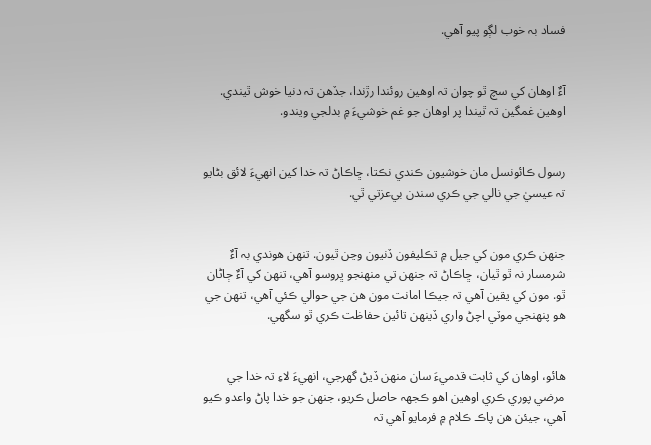فساد بہ خوب لڳو پيو آهي.


آءٌ اوهان کي سچ ٿو چوان تہ اوهين روئندا رڙندا، جڏهن تہ دنيا خوش ٿيندي. اوهين غمگين تہ ٿيندا پر اوهان جو غم خوشيءَ ۾ بدلجي ويندو.


رسول ڪائونسل مان خوشيون ڪندي نڪتا، ڇاڪاڻ تہ خدا کين انهيءَ لائق بڻايو تہ عيسيٰ جي نالي جي ڪري سندن بي‌عزتي ٿي.


جنهن ڪري مون کي جيل ۾ تڪليفون ڏنيون وڃن ٿيون. تنهن هوندي بہ آءٌ شرمسار نہ ٿو ٿيان، ڇاڪاڻ تہ جنهن تي منهنجو ڀروسو آهي، تنهن کي آءٌ ڄاڻان ٿو. مون کي يقين آهي تہ جيڪا امانت مون هن جي حوالي ڪئي آهي، تنهن جي هو پنهنجي موٽي اچڻ واري ڏينهن تائين حفاظت ڪري ٿو سگھي.


هائو، اوهان کي ثابت قدميءَ سان منهن ڏيڻ گھرجي، انهيءَ لاءِ تہ خدا جي مرضي پوري ڪري اوهين اهو ڪجھہ حاصل ڪريو، جنهن جو خدا پاڻ واعدو ڪيو آهي، جيئن هن پاڪ ڪلام ۾ فرمايو آهي تہ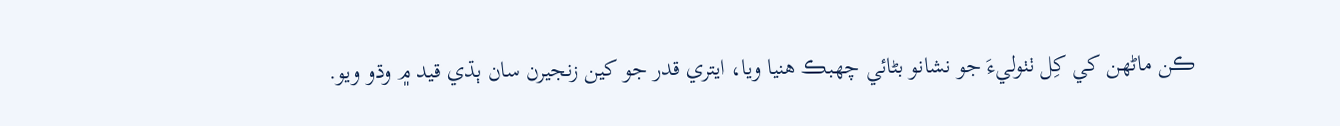ڪن ماڻهن کي کِل ٺٺوليءَ جو نشانو بڻائي چهبڪ هنيا ويا، ايتري قدر جو کين زنجيرن سان ٻڌي قيد ۾ وڌو ويو.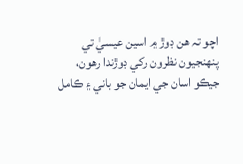اچو تہ هن ڊوڙ ۾ اسين عيسيٰ تي پنهنجيون نظرون رکي ڊوڙندا رهون، جيڪو اسان جي ايمان جو باني ۽ ڪامل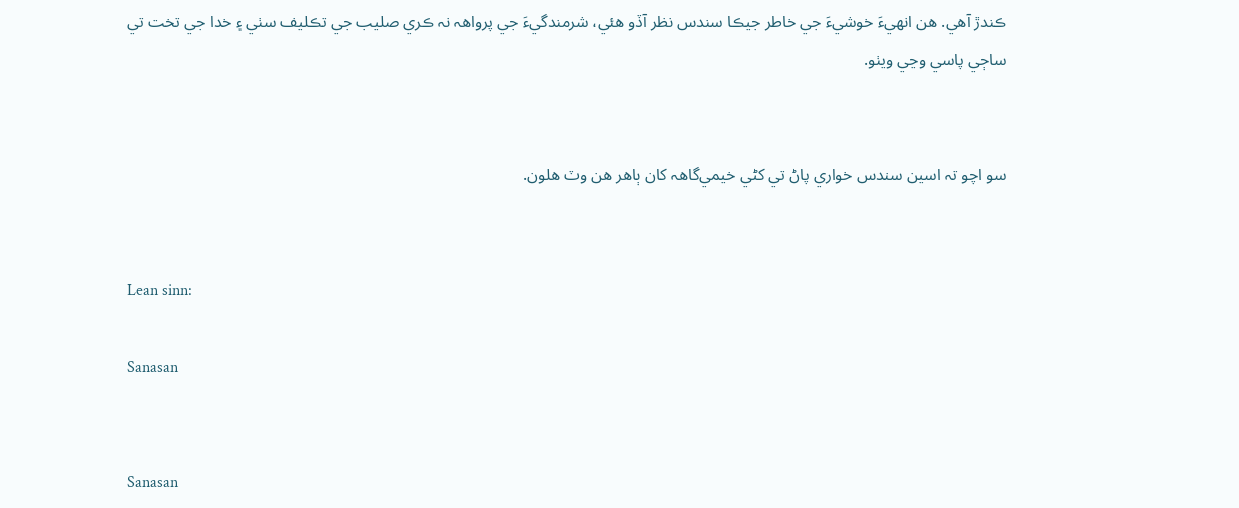ڪندڙ آهي. هن انهيءَ خوشيءَ جي خاطر جيڪا سندس نظر آڏو هئي، شرمندگيءَ جي پرواهہ نہ ڪري صليب جي تڪليف سٺي ۽ خدا جي تخت تي ساڄي پاسي وڃي ويٺو.


سو اچو تہ اسين سندس خواري پاڻ تي کڻي خيمي‌گاهہ کان ٻاهر هن وٽ هلون.


Lean sinn:

Sanasan


Sanasan